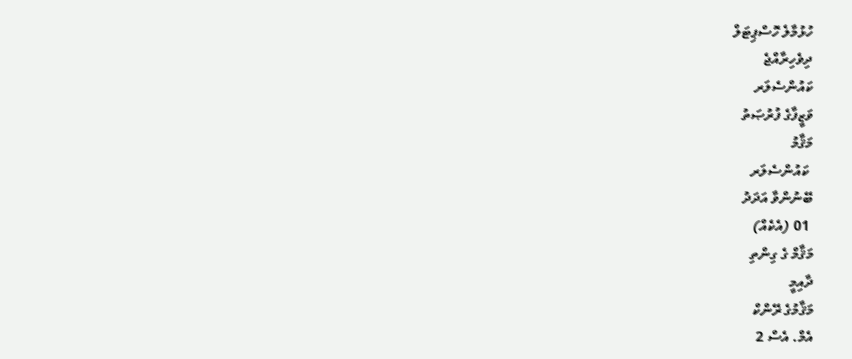ހުޅުމާލެ ހޮސްޕިޓަލް
ދިވެހިރާއްޖެ
ކައުންސެލަރ
ވަޒީފާގެ ފުރުޞަތު
މަޤާމު
 ކައުންސެލަރ
ބޭނުންވާ އަދަދު
 01 (އެކެއް)
މަޤާމް ގެ ގިންތި
ދާއިމީ
މަޤާމުގެ ރޭންކް
އެމް. އެސް 2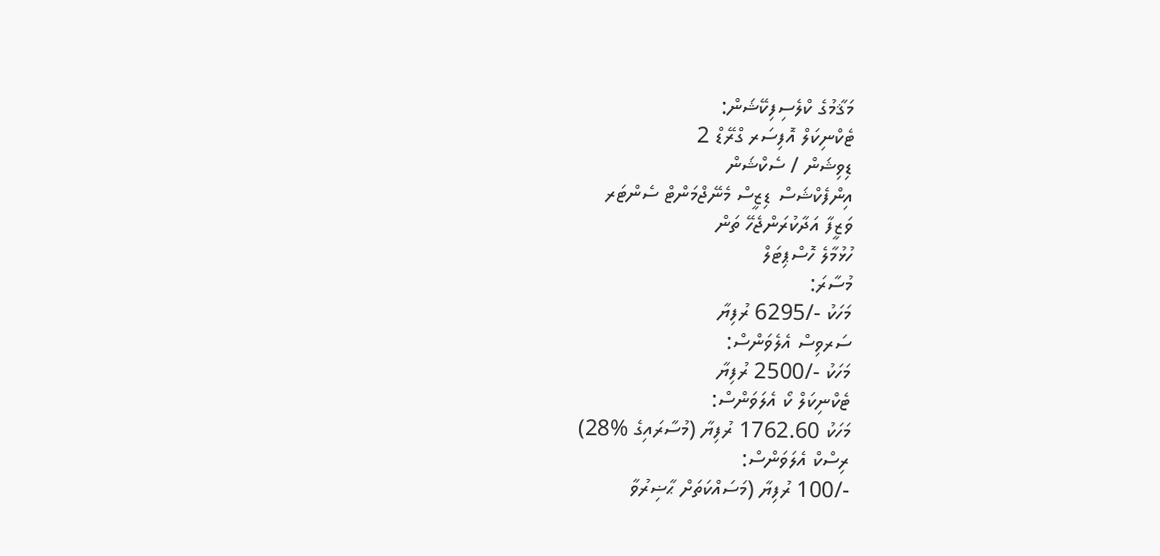މަޤާމުގެ ކްލެސިފިކޭޝަން:
ޓެކްނިކަލް އޮފިސަރ ގްރޭޑް 2
ޑިވިޝަން / ސެކްޝަން
އިންފެކްޝަސް ޑިޒީސް މެނޭޖްމަންޓް ސެންޓަރ
ވަޒީފާ އަދާކުރަންޖެހޭ ތަން
ހުޅުމާލެ ހޮސްޕިޓަލް
މުސާރަ:
މަހަކު -/6295 ރުފިޔާ
ސަރވިސް އެލެވަންސް:
މަހަކު -/2500 ރުފިޔާ
ޓެކްނިކަލް ކޯ އެލަވަންސް:
މަހަކު 1762.60 ރުފިޔާ (މުސާރައިގެ %28)
ރިސްކް އެލަވަންސް:
-/100 ރުފިޔާ (މަސައްކަތަށް ޙާޟިރުވާ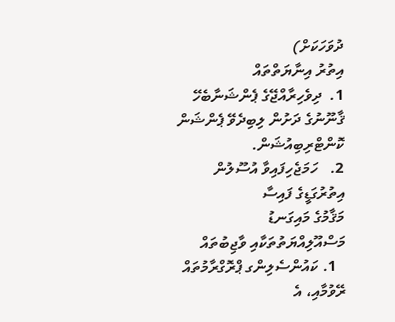ދުވަހަކަށް)
އިތުރު އިނާޔަތްތައް
1.  ދިވެހިރާއްޖޭގެ ޕެންޝަނާބެހޭ ޤާނޫނުގެ ދަށުން ލިބިދެވޭ ޕެންޝަން ކޮންޓްރިބިއުޝަން.
2.   ހަމަޖެހިފައިވާ އުސޫލުން އިތުރުގަޑީގެ ފައިސާ
މަޤާމުގެ މައިގަނޑު މަސްއޫލިއްޔަތުތަކާއި ވާޖިބުތައް
  1. ކައުންސެލިންގ ޕްރޮގްރާމުތައް ރޭވުމާއި، އެ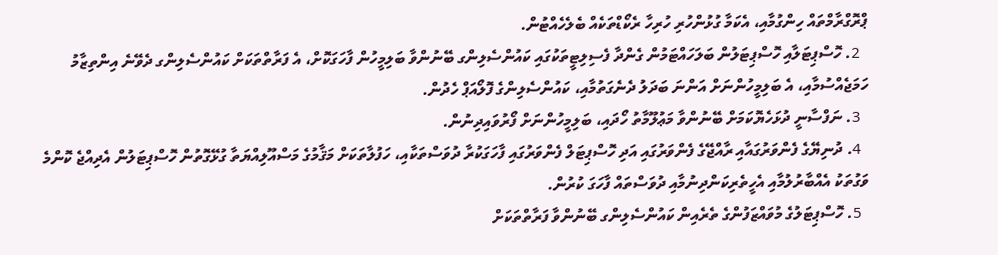ޕްރޮގްރާމްތައް ހިންގުމާއި، އެކަމާ ގުޅުންހުރި ހުރިހާ ރެކޯޑްތަކެއް ބެލެހެއްޓުން.
  2. ހޮސްޕިޓަލާއި ހޮސްޕިޓަލުން ބަލަހައްޓަމުން ގެންދާ ފެސިލިޓީތަކުގައި ކައުންސެލިންގ ބޭނުންވާ ބަލިމީހުން ފާހަގަކޮށް، އެ ފަރާތްތަކަށް ކައުންސެލިންގ ދެވޭނެ އިންތިޒާމު ހަމަޖެއްސުމާއި، އެ ބަލިމީހުންނަށް އަންނަ ބަދަލު ދެނެގަތުމާއި، ކައުންސެލިންގެ ފޮލޯއަޕް ހެދުން.
  3. ނަފްސާނީ ދުޅަހެޔޮކަމަށް ބޭނުންވާ މަޢުލޫމާތު ހޯދައި، ބަލިމީހުންނަށް ފޯރުވައިދިނުން.
  4. ދުނިޔޭގެ ފެންވަރުގައާއި ރާއްޖޭގެ ފެންވަރުގައި އަދި ހޮސްޕިޓަލް ފެންވަރުގައި ފާހަގަކުރާ ދުވަސްތަކާއި، ހަފުލާތަކަށް މަޤާމުގެ މަސްއޫލިއްޔަތާ ގުޅޭގޮތުން ހޮސްޕިޓަލުން އެދިއްޖެ ކޮންމެ ވަގުތަކު އެއްބާރުލުމާއި އެހީތެރިކަންދިނުމާއި ދުވަސްތައް ފާހަގަ ކުރުން.
  5. ހޮސްޕިޓަލުގެ މުވައްޒަފުންގެ ތެރެއިން ކައުންސެލިންގ ބޭނުންވާ ފަރާތްތަކަށް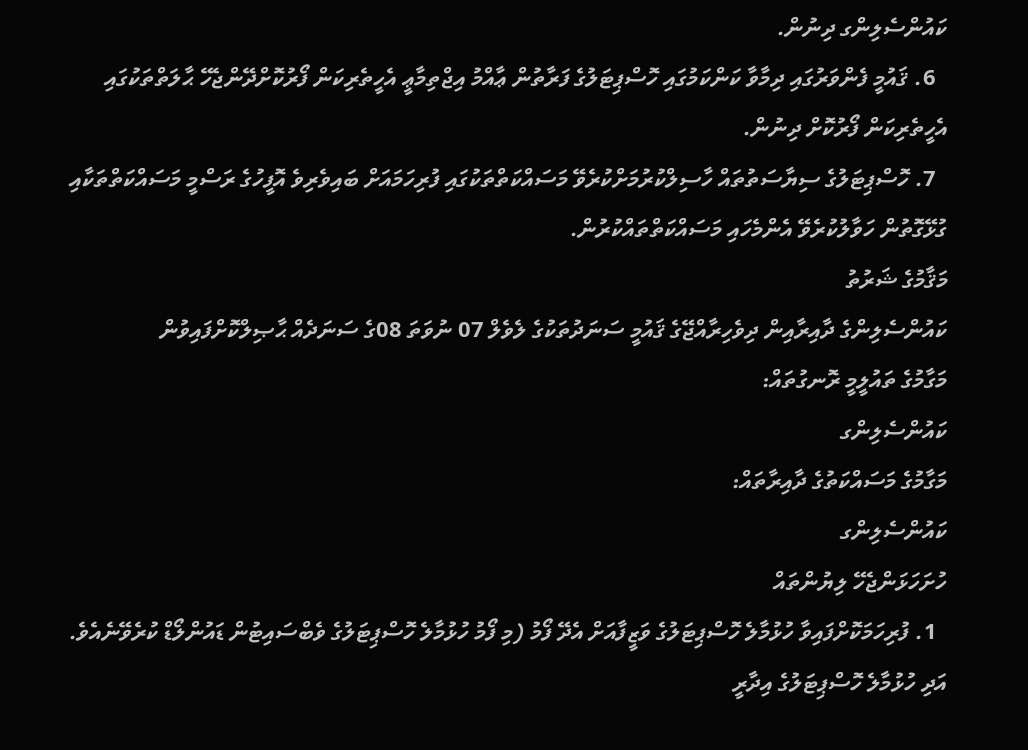ކައުންސެލިންގ ދިނުން.
  6. ޤައުމީ ފެންވަރުގައި ދިމާވާ ކަންކަމުގައި ހޮސްޕިޓަލުގެ ފަރާތުން ޢާއްމު އިޖްތިމާޢީ އެހީތެރިކަން ފޯރުކޮށްދޭންޖެހޭ ޙާލަތްތަކުގައި އެހީތެރިކަން ފޯރުކޮށް ދިނުން.
  7. ހޮސްޕިޓަލުގެ ސިޔާސަތުތައް ހާސިލްކުރުމަށްކުރެވޭ މަސައްކަތްތަކުގައި ފުރިހަމައަށް ބައިވެރިވެ އޮފީހުގެ ރަސްމީ މަސައްކަތްތަކާއި ގުޅޭގޮތުން ހަވާލުކުރެވޭ އެންމެހައި މަސައްކަތްތައްކުރުން.
މަޤާމުގެ ޝަރުތު
ކައުންސެލިންގެ ދާއިރާއިން ދިވެހިރާއްޖޭގެ ޤައުމީ ސަނަދުތަކުގެ ލެވެލް 07 ނުވަތަ 08ގެ ސަނަދެއް ޙާޞިލްކޮށްފައިވުން
މަގާމުގެ ތައުލީމީ ރޮނގުތައް:
ކައުންސެލިންގ
މަގާމުގެ މަސައްކަތުގެ ދާއިރާތައް:
ކައުންސެލިންގ
ހުށަހަޅަންޖެހޭ ލިޔުންތައް
  1. ފުރިހަމަކޮށްފައިވާ ހުޅުމާލެ ހޮސްޕިޓަލުގެ ވަޒީފާއަށް އެދޭ ފޯމު (މި ފޯމު ހުޅުމާލެ ހޮސްޕިޓަލުގެ ވެބްސައިޓުން ޑައުންލޯޑް ކުރެވޭނެއެވެ. އަދި ހުޅުމާލެ ހޮސްޕިޓަލުގެ އިދާރީ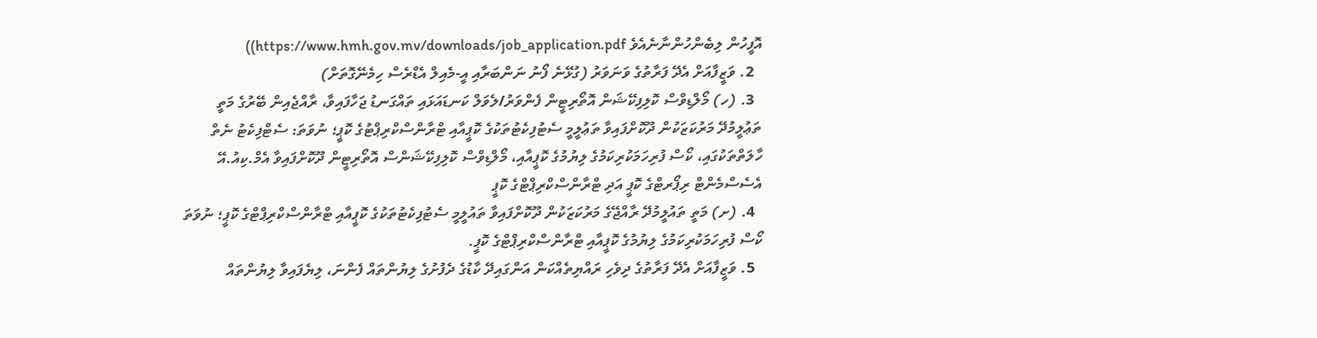އޮފީހުން ލިބެންހުންނާނެއެވެ https://www.hmh.gov.mv/downloads/job_application.pdf))
  2. ވަޒީފާއަށް އެދޭ ފަރާތުގެ ވަނަވަރު (ގުޅޭނެ ފޯނު ނަންބަރާއި އީ-މެއިލް އެޑްރެސް ހިމެނޭގޮތަށް)
  3. (ހ) މޯލްޑިވްސް ކޮލިފިކޭޝަން އޮތޯރިޓީން ފެންވަރު/ލެވަލް ކަނޑައަޅައި ތައްގަނޑު ޖަހާފައިވާ، ރާއްޖެއިން ބޭރުގެ މަތީ ތަޢުލީމުދޭ މަރުކަޒަކުން ދޫކޮށްފައިވާ ތަޢުލީމީ ސެޓުފިކެޓުތަކުގެ ކޮޕީއާއި ޓްރާންސްކްރިޕްޓުގެ ކޮޕީ؛ ނުވަތަ: ސެޓްފިކެޓު ނެތް ހާލަތްތަކުގައި، ކޯސް ފުރިހަމަކުރިކަމުގެ ލިޔުމުގެ ކޮޕީއާއި، މޯލްޑިވްސް ކޮލިފިކޭޝަންސް އޮތޯރިޓީން ދޫކޮށްފައިވާ އެމް.ކިއު.އޭ އެސެސްމެންޓް ރިޕޯރޓްގެ ކޮޕީ އަދި ޓްރާންސްކްރިޕްޓްގެ ކޮޕީ
  4. (ށ) މަތީ ތައުލީމުދޭ ރާއްޖޭގެ މަރުކަޒަކުން ދޫކޮށްފައިވާ ތައުލީމީ ސެޓުފިކެޓުތަކުގެ ކޮޕީއާއި ޓްރާންސްކްރިޕްޓްގެ ކޮޕީ؛ ނުވަތަ ކޯސް ފުރިހަމަކުރިކަމުގެ ލިޔުމުގެ ކޮޕީއާއި ޓްރާންސްކްރިޕްޓްގެ ކޮޕީ.
  5. ވަޒީފާއަށް އެދޭ ފަރާތުގެ ދިވެހި ރައްޔިތެއްކަން އަންގައިދޭ ކާޑުގެ ދެފުށުގެ ލިޔުންތައް ފެންނަ، ލިޔެފައިވާ ލިޔުންތައް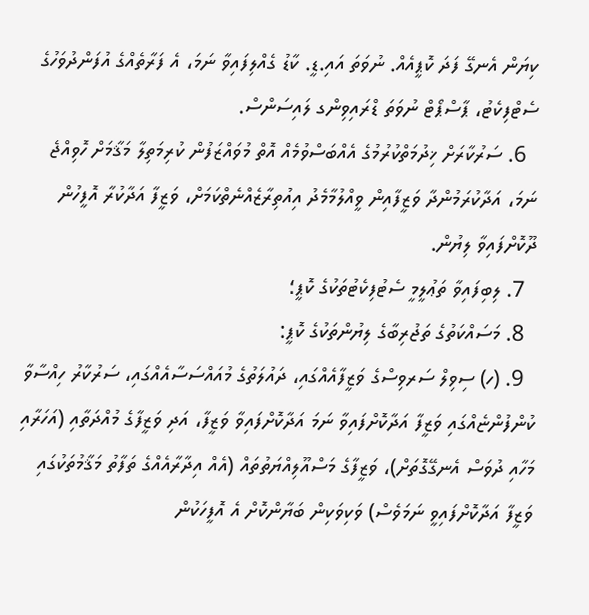ކިޔަން އެނގޭ ފަދަ ކޮޕީއެއް. ނުވަތަ އައި.ޑީ. ކާޑު ގެއްލިފައިވާ ނަމަ، އެ ފަރާތެއްގެ އުފަންދުވަހުގެ ސެޓްފިކެޓު، ޕާސްޕޯޓް ނުވަތަ ޑްރައިވިންގ ލައިސަންސް.
  6. ސަރުކާރަށް ޚިދުމަތްކުރުމުގެ އެއްބަސްވުމެއް އޮތް މުވައްޒަފުން ކުރިމަތިލާ މަޤާމަށް ހޮވިއްޖެ ނަމަ، އަދާކުރަމުންދާ ވަޒީފާއިން ވީއްލުމާމެދު އިއުތިރާޒެއްނެތްކަމަށް، ވަޒީފާ އަދާކުރާ އޮފީހުން ދޫކޮށްފައިވާ ލިޔުން.
  7. ލިބިފައިވާ ތަޢުލީމީ ސެޓުފިކެޓުތަކުގެ ކޮޕީ؛
  8. މަސައްކަތުގެ ތަޖުރިބާގެ ލިޔުންތަކުގެ ކޮޕީ:
  9. (ހ) ސިވިލް ސަރވިސްގެ ވަޒީފާއެއްގައި، ދައުލަތުގެ މުއައްސަސާއެއްގައި، ސަރުކާރު ހިއްސާވާ ކުންފުންޏެއްގައި ވަޒީފާ އަދާކޮށްފައިވާ ނަމަ އަދާކޮށްފައިވާ ވަޒީފާ، އަދި ވަޒީފާގެ މުއްދަތާއި (އަހަރާއި މަހާއި ދުވަސް އެނގޭގޮތަށް)، ވަޒީފާގެ މަސްއޫލިއްޔަތުތައް (އެއް އިދާރާއެއްގެ ތަފާތު މަޤާމުތަކުގައި ވަޒީފާ އަދާކޮށްފައިވީ ނަމަވެސް) ވަކިވަކިން ބަޔާންކޮށް އެ އޮފީހަކުން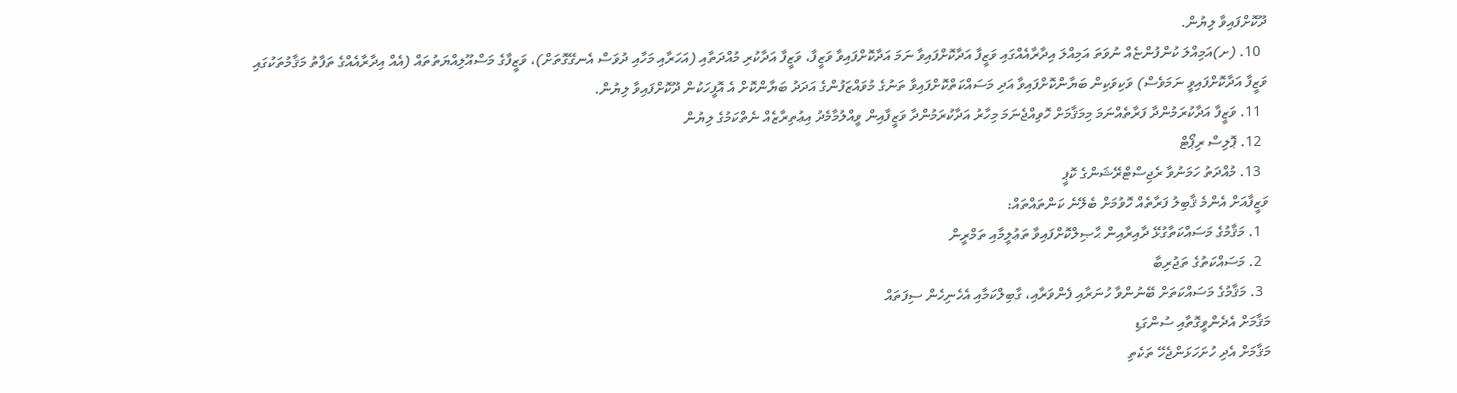ދޫކޮށްފައިވާ ލިޔުން.
  10. (ށ)އަމިއްލަ ކުންފުންޏެއް ނުވަތަ އަމިއްލަ އިދާރާއެއްގައި ވަޒީފާ އަދާކޮށްފައިވާ ނަމަ އަދާކޮށްފައިވާ ވަޒީފާ، ވަޒީފާ އަދާކުރި މުއްދަތާއި (އަހަރާއި މަހާއި ދުވަސް އެނގޭގޮތަށް)، ވަޒީފާގެ މަސްއޫލިއްޔަތުތައް (އެއް އިދާރާއެއްގެ ތަފާތު މަޤާމުތަކުގައި ވަޒީފާ އަދާކޮށްފައިވީ ނަމަވެސް) ވަކިވަކިން ބަޔާންކޮށްފައިވާ އަދި މަސައްކަތްކޮށްފައިވާ ތަނުގެ މުވައްޒަފުންގެ އަދަދު ބަޔާންކޮށް އެ އޮފީހަކުން ދޫކޮށްފައިވާ ލިޔުން.
  11. ވަޒީފާ އަދާކުރަމުންދާ ފަރާތެއްނަމަ މިމަޤާމަށް ހޮވިއްޖެނަމަ މިހާރު އަދާކުރަމުންދާ ވަޒީފާއިން ވީއްލުމާމެދު އިޢުތިރާޒެއް ނެތްކަމުގެ ލިޔުން
  12. ޕޮލިސް ރިޕޯޓް
  13. މުއްދަތު ހަމަނުވާ ރެޖިސްޓްރޭޝަންގެ ކޮޕީ
ވަޒީފާއަށް އެންމެ ޤާބިލު ފަރާތެއް ހޮވުމަށް ބެލޭނެ ކަންތައްތައް:
  1. މަޤާމުގެ މަސައްކަތާގުޅޭ ދާއިރާއިން ޙާޞިލްކޮށްފައިވާ ތަޢުލީމާއި ތަމްރީން
  2. މަސައްކަތުގެ ތަޖުރިބާ
  3. މަޤާމުގެ މަސައްކަތަށް ބޭނުންވާ ހުނަރާއި ފެންވަރާއި، ގާބިލްކަމާއި އެހެނިހެން ސިފަތައް
މަޤާމަށް އެދެންވީގޮތާއި ސުންގަޑި
މަޤާމަށް އެދި ހުށަހަޅަންޖެހޭ ތަކެތި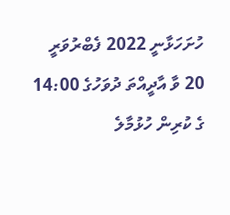ހުށަހަޅާނީ 2022 ފެބްރުވަރީ 20 ވާ އާދީއްތަ ދުވަހުގެ 14:00 ގެ ކުރިން ހުޅުމާލެ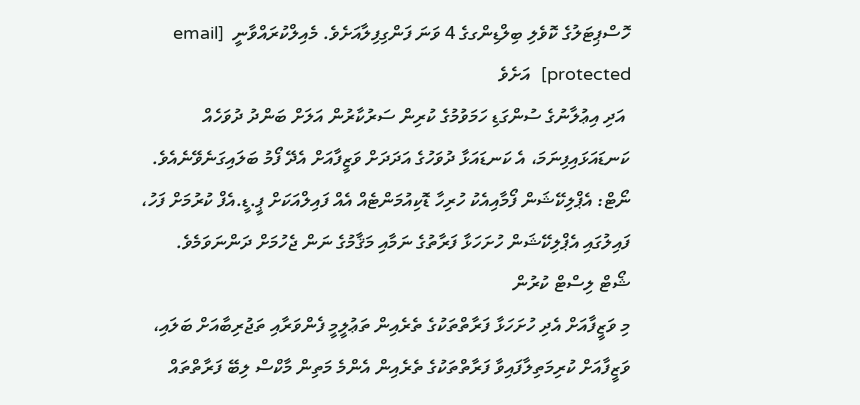ހޮސްޕިޓަލުގެ ކޮވެލި ބިލްޑިންގގެ 4 ވަނަ ފަންގިފިލާއަށެވެ. މެއިލްކުރައްވާނީ  [email protected]  އަށެވެ
 އަދި އިޢުލާނުގެ ސުންގަޑި ހަމަވުމުގެ ކުރިން ސަރުކާރުން އަލަށް ބަންދު ދުވަހެއް ކަނޑައަޅައިފިނަމަ، އެ ކަނޑައަޅާ ދުވަހުގެ އަދަދަށް ވަޒީފާއަށް އެދޭ ފޯމު ބަލައިގަނެވޭނެއެވެ.
ނޯޓް: އެޕްލިކޭޝަން ފޯމާއިއެކު ހުރިހާ ޑޮކިއުމަންޓެއް އެއް ފައިލްއަކަށް ޕީ.ޑީ.އެފް ކުރުމަށް ފަހު، ފައިލުގައި އެޕްލިކޭޝަން ހުށަހަޅާ ފަރާތުގެ ނަމާއި މަޤާމުގެ ނަން ޖެހުމަށް ދަންނަވަމެވެ.
ޝޯޓް ލިސްޓް ކުރުން
މި ވަޒީފާއަށް އެދި ހުށަހަޅާ ފަރާތްތަކުގެ ތެރެއިން ތަޢުލީމީ ފެންވަރާއި ތަޖުރިބާއަށް ބަލައި، ވަޒީފާއަށް ކުރިމަތިލާފައިވާ ފަރާތްތަކުގެ ތެރެއިން އެންމެ މަތިން މާކްސް ލިބޭ ފަރާތްތައް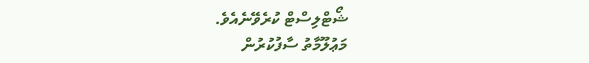ޝޯޓްލިސްޓް ކުރެވޭނެއެވެ.
މަޢުލޫމާތު ސާފުކުރުން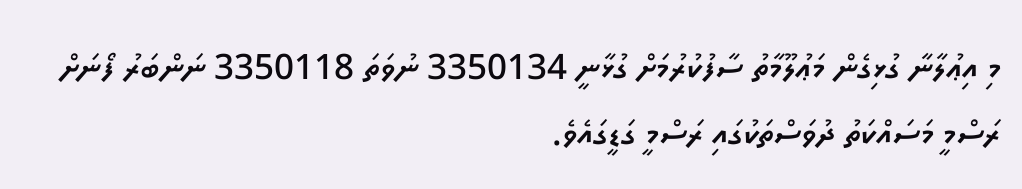މި އިޢުލާނާ ގުޅިގެން މަޢުލޫމާތު ސާފުކުރުމަށް ގުޅާނީ 3350134 ނުވަތަ 3350118 ނަންބަރު ފޯނަށް    ރަސްމީ މަސައްކަތު ދުވަސްތަކުގައި ރަސްމީ ގަޑީގައެވެ.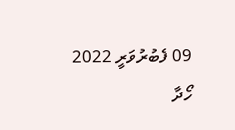09 ފެބުރުވަރީ 2022
ހޯދާ